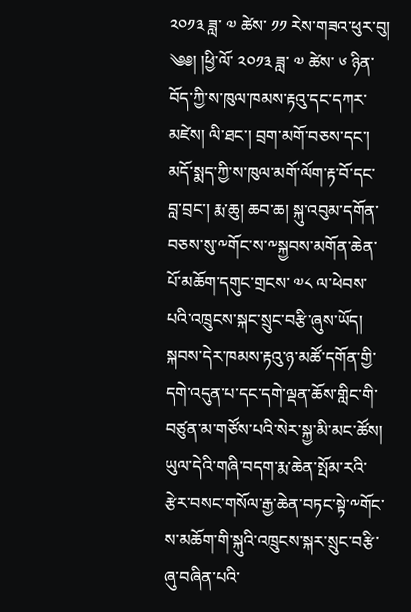༢༠༡༣ ཟླ་ ༧ ཚེས་ ༡༡ རེས་གཟའ་ཕུར་བུ།
༄༅། །ཕྱི་ལོ་ ༢༠༡༣ ཟླ་ ༧ ཚེས་ ༦ ཉིན་བོད་ཀྱི་ས་ཁུལ་ཁམས་རྟའུ་དང་དཀར་མཛེས། ལི་ཐང་། བྲག་མགོ་བཅས་དང་། མདོ་སྨད་ཀྱི་ས་ཁུལ་མགོ་ལོག་རྟ་བོ་དང་བླ་བྲང་། རྨ་ཆུ། ཆབ་ཆ། སྐུ་འབུམ་དགོན་བཅས་སུ་༸གོང་ས་༸སྐྱབས་མགོན་ཆེན་པོ་མཆོག་དགུང་གྲངས་ ༧༨ ལ་ཕེབས་པའི་འཁྲུངས་སྐང་སྲུང་བརྩི་ཞུས་ཡོད། སྐབས་དེར་ཁམས་རྟའུ་ཉ་མཚོ་དགོན་གྱི་དགེ་འདུན་པ་དང་དགེ་ལྡན་ཆོས་གླིང་གི་བཙུན་མ་གཙོས་པའི་སེར་སྐྱ་མི་མང་ཚོས། ཡུལ་དེའི་གཞི་བདག་རྨ་ཆེན་སྤོམ་རའི་རྩེར་བསང་གསོལ་རྒྱ་ཆེན་བཏང་སྟེ་༸གོང་ས་མཆོག་གི་སྐུའི་འཁྲུངས་སྐར་སྲུང་བརྩི་ཞུ་བཞིན་པའི་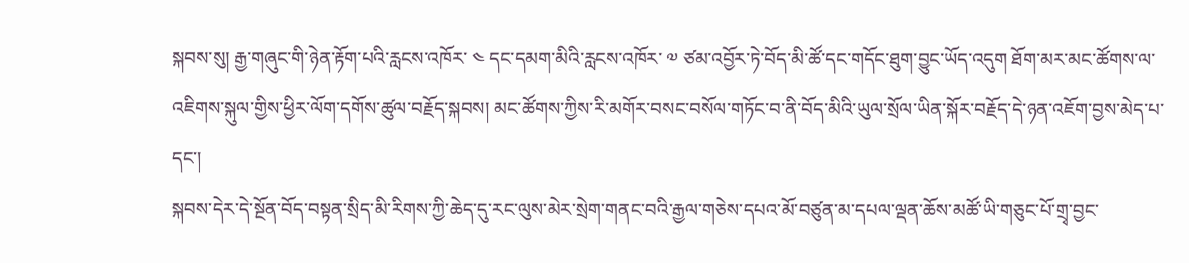སྐབས་སུ། རྒྱ་གཞུང་གི་ཉེན་རྟོག་པའི་རླངས་འཁོར་ ༤ དང་དམག་མིའི་རླངས་འཁོར་ ༧ ཙམ་འབྱོར་ཏེ་བོད་མི་ཚོ་དང་གདོང་ཐུག་བྱུང་ཡོད་འདུག ཐོག་མར་མང་ཚོགས་ལ་འཇིགས་སྐུལ་གྱིས་ཕྱིར་ལོག་དགོས་ཚུལ་བརྗོད་སྐབས། མང་ཚོགས་ཀྱིས་རི་མགོར་བསང་བསོལ་གཏོང་བ་ནི་བོད་མིའི་ཡུལ་སྲོལ་ཡིན་སྐོར་བརྗོད་དེ་ཉན་འཇོག་བྱས་མེད་པ་དང་།
སྐབས་དེར་དེ་སྔོན་བོད་བསྟན་སྲིད་མི་རིགས་ཀྱི་ཆེད་དུ་རང་ལུས་མེར་སྲེག་གནང་བའི་རྒྱལ་གཅེས་དཔའ་མོ་བཙུན་མ་དཔལ་ལྡན་ཆོས་མཚོ་ཡི་གཅུང་པོ་གྲྭ་བྱང་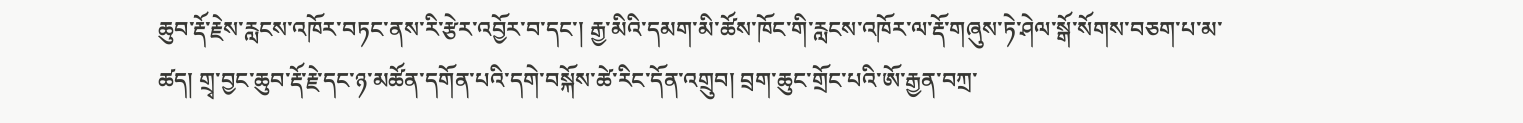ཆུབ་རྡོ་རྗེས་རླངས་འཁོར་བཏང་ནས་རི་རྩེར་འབྱོར་བ་དང་། རྒྱ་མིའི་དམག་མི་ཚོས་ཁོང་གི་རླངས་འཁོར་ལ་རྡོ་གཞུས་ཏེ་ཤེལ་སྒོ་སོགས་བཅག་པ་མ་ཚད། གྲྭ་བྱང་ཆུབ་རྡོ་རྗེ་དང་ཉ་མཚོན་དགོན་པའི་དགེ་བསྐོས་ཚེ་རིང་དོན་འགྲུབ། བྲག་ཆུང་གྲོང་པའི་ཨོ་རྒྱན་བཀྲ་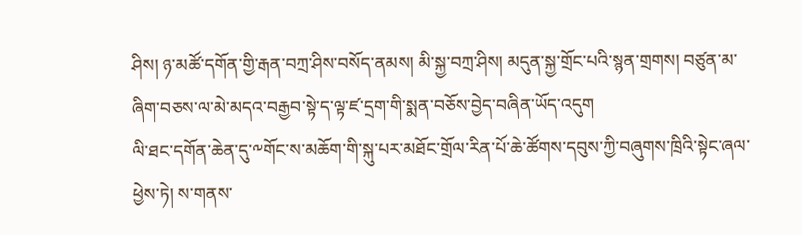ཤིས། ཉ་མཚོ་དགོན་གྱི་རྒན་བཀྲ་ཤིས་བསོད་ནམས། མི་སྐྱ་བཀྲ་ཤིས། མདུན་སྐྱ་གྲོང་པའི་སྙན་གྲགས། བཙུན་མ་ཞིག་བཅས་ལ་མེ་མདའ་བརྒྱབ་སྟེ་ད་ལྟ་ཛ་དྲག་གི་སྨན་བཅོས་བྱེད་བཞིན་ཡོད་འདུག
ལི་ཐང་དགོན་ཆེན་དུ་༸གོང་ས་མཆོག་གི་སྐུ་པར་མཐོང་གྲོལ་རིན་པོ་ཆེ་ཚོགས་དབུས་ཀྱི་བཞུགས་ཁྲིའི་སྟེང་ཞལ་ཕྱེས་ཏེ། ས་གནས་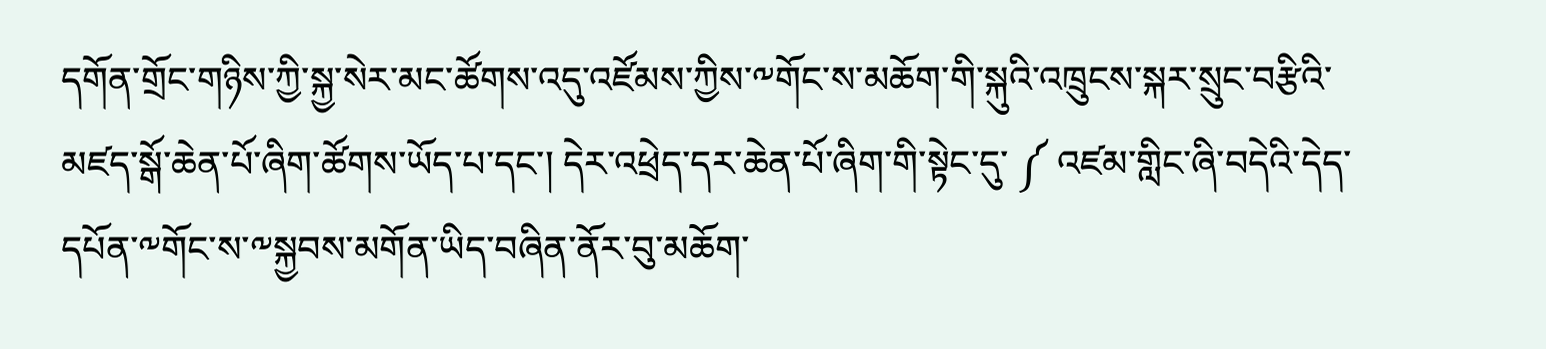དགོན་གྲོང་གཉིས་ཀྱི་སྐྱ་སེར་མང་ཚོགས་འདུ་འཛོམས་ཀྱིས་༸གོང་ས་མཆོག་གི་སྐུའི་འཁྲུངས་སྐར་སྲུང་བརྩིའི་མཛད་སྒོ་ཆེན་པོ་ཞིག་ཚོགས་ཡོད་པ་དང་། དེར་འཕྲེད་དར་ཆེན་པོ་ཞིག་གི་སྟེང་དུ་ ༼ འཛམ་གླིང་ཞི་བདེའི་དེད་དཔོན་༸གོང་ས་༸སྐྱབས་མགོན་ཡིད་བཞིན་ནོར་བུ་མཆོག་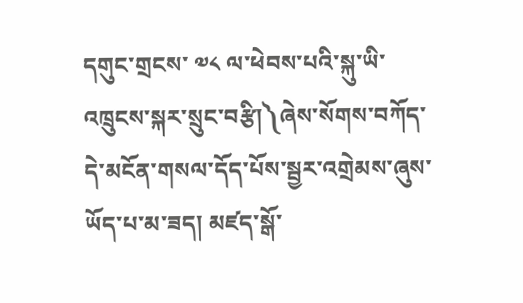དགུང་གྲངས་ ༧༨ ལ་ཕེབས་པའི་སྐུ་ཡི་འཁྲུངས་སྐར་སྲུང་བརྩི།༽ཞེས་སོགས་བཀོད་དེ་མངོན་གསལ་དོད་པོས་སྦྱར་འགྲེམས་ཞུས་ཡོད་པ་མ་ཟད། མཛད་སྒོ་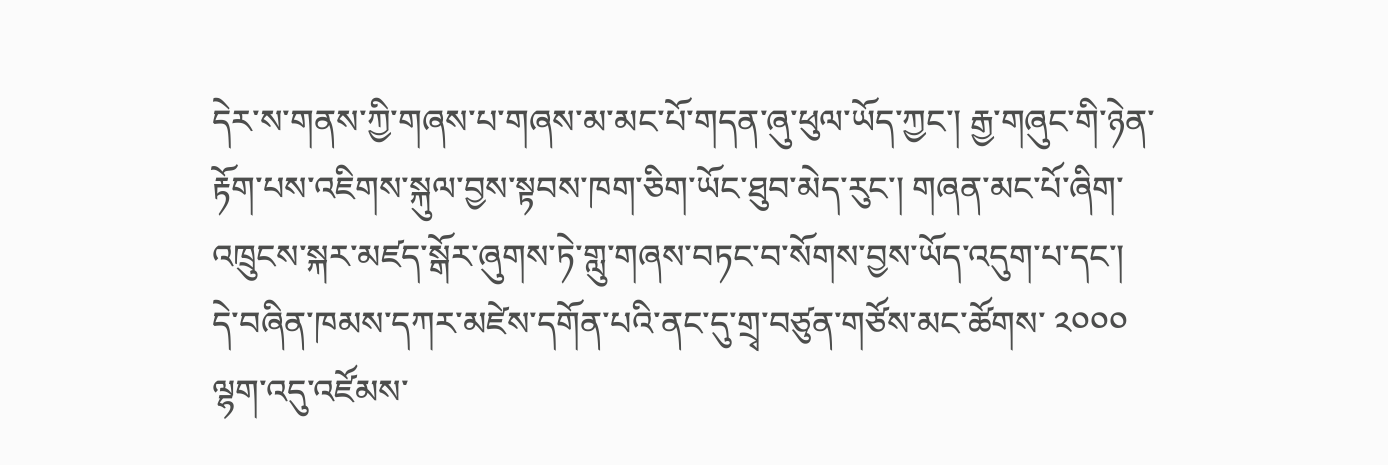དེར་ས་གནས་ཀྱི་གཞས་པ་གཞས་མ་མང་པོ་གདན་ཞུ་ཕུལ་ཡོད་ཀྱང་། རྒྱ་གཞུང་གི་ཉེན་རྟོག་པས་འཇིགས་སྐུལ་བྱས་སྟབས་ཁག་ཅིག་ཡོང་ཐུབ་མེད་རུང་། གཞན་མང་པོ་ཞིག་འཁྲུངས་སྐར་མཛད་སྒོར་ཞུགས་ཏེ་གླུ་གཞས་བཏང་བ་སོགས་བྱས་ཡོད་འདུག་པ་དང་། དེ་བཞིན་ཁམས་དཀར་མཛེས་དགོན་པའི་ནང་དུ་གྲྭ་བཙུན་གཙོས་མང་ཚོགས་ ༢༠༠༠ ལྷག་འདུ་འཛོམས་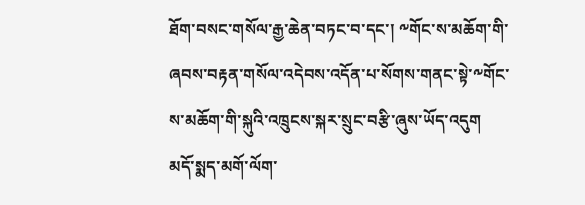ཐོག་བསང་གསོལ་རྒྱ་ཆེན་བཏང་བ་དང་། ༸གོང་ས་མཆོག་གི་ཞབས་བརྟན་གསོལ་འདེབས་འདོན་པ་སོགས་གནང་སྟེ་༸གོང་ས་མཆོག་གི་སྐུའི་འཁྲུངས་སྐར་སྲུང་བརྩི་ཞུས་ཡོད་འདུག
མདོ་སྨད་མགོ་ལོག་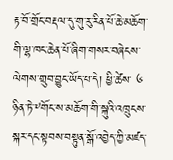རྟ་བོ་གྲོང་བརྡལ་དུ་གུ་རུ་རིན་པོ་ཆེ་མཆོག་གི་ལྷ་ཁང་ཆེན་པོ་ཞིག་གསར་བཞེངས་ལེགས་གྲུབ་བྱུང་ཡོད་པ་དེ། ཕྱི་ཚེས་ ༦ ཉིན་ཏེ་༸གོང་ས་མཆོག་གི་སྐུའི་འཁྲུངས་སྐར་དང་སྟབས་བསྟུན་སྒོ་འབྱེད་ཀྱི་མཛད་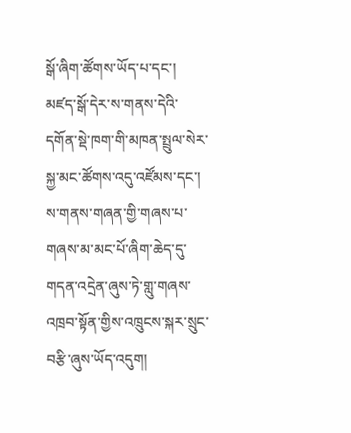སྒོ་ཞིག་ཚོགས་ཡོད་པ་དང་། མཛད་སྒོ་དེར་ས་གནས་དེའི་དགོན་སྡེ་ཁག་གི་མཁན་སྤྲུལ་སེར་སྐྱ་མང་ཚོགས་འདུ་འཛོམས་དང་། ས་གནས་གཞན་གྱི་གཞས་པ་གཞས་མ་མང་པོ་ཞིག་ཆེད་དུ་གདན་འདྲེན་ཞུས་ཏེ་གླུ་གཞས་འཁྲབ་སྟོན་གྱིས་འཁྲུངས་སྐར་སྲུང་བརྩི་ཞུས་ཡོད་འདུག།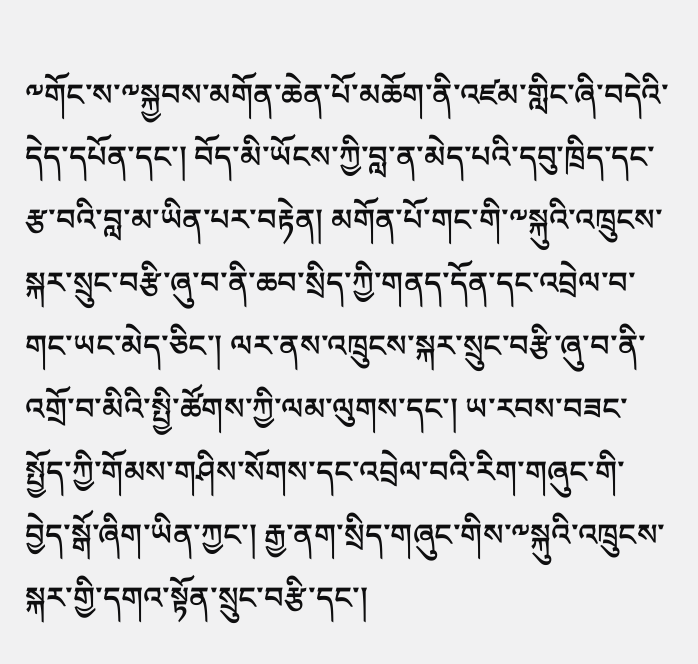༸གོང་ས་༸སྐྱབས་མགོན་ཆེན་པོ་མཆོག་ནི་འཛམ་གླིང་ཞི་བདེའི་དེད་དཔོན་དང་། བོད་མི་ཡོངས་ཀྱི་བླ་ན་མེད་པའི་དབུ་ཁྲིད་དང་རྩ་བའི་བླ་མ་ཡིན་པར་བརྟེན། མགོན་པོ་གང་གི་༸སྐུའི་འཁྲུངས་སྐར་སྲུང་བརྩི་ཞུ་བ་ནི་ཆབ་སྲིད་ཀྱི་གནད་དོན་དང་འབྲེལ་བ་གང་ཡང་མེད་ཅིང་། ལར་ནས་འཁྲུངས་སྐར་སྲུང་བརྩི་ཞུ་བ་ནི་འགྲོ་བ་མིའི་སྤྱི་ཚོགས་ཀྱི་ལམ་ལུགས་དང་། ཡ་རབས་བཟང་སྤྱོད་ཀྱི་གོམས་གཤིས་སོགས་དང་འབྲེལ་བའི་རིག་གཞུང་གི་བྱེད་སྒོ་ཞིག་ཡིན་ཀྱང་། རྒྱ་ནག་སྲིད་གཞུང་གིས་༸སྐུའི་འཁྲུངས་སྐར་གྱི་དགའ་སྟོན་སྲུང་བརྩི་དང་།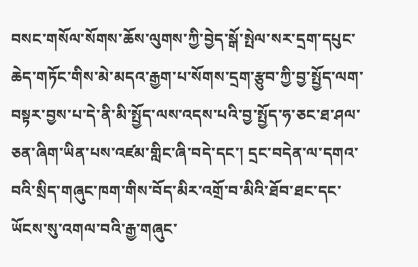བསང་གསོལ་སོགས་ཆོས་ལུགས་ཀྱི་བྱེད་སྒོ་སྤེལ་སར་དྲག་དཔུང་ཆེད་གཏོང་གིས་མེ་མདའ་རྒྱག་པ་སོགས་དྲག་རྩུབ་ཀྱི་བྱ་སྤྱོད་ལག་བསྟར་བྱས་པ་དེ་ནི་མི་སྤྱོད་ལས་འདས་པའི་བྱ་སྤྱོད་ཧ་ཅང་ཐ་ཤལ་ཅན་ཞིག་ཡིན་པས་འཛམ་གླིང་ཞི་བདེ་དང་། དྲང་བདེན་ལ་དགའ་བའི་སྲིད་གཞུང་ཁག་གིས་བོད་མིར་འགྲོ་བ་མིའི་ཐོབ་ཐང་དང་ཡོངས་སུ་འགལ་བའི་རྒྱ་གཞུང་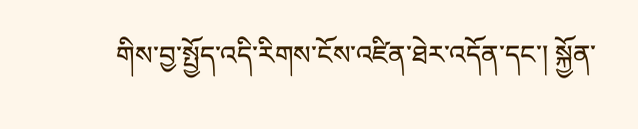གིས་བྱ་སྤྱོད་འདི་རིགས་ངོས་འཛིན་ཐེར་འདོན་དང་། སྐྱོན་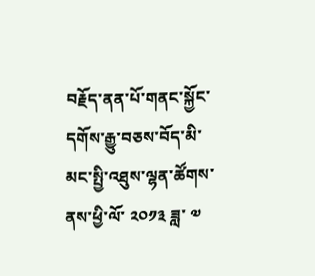བརྗོད་ནན་པོ་གནང་སྐྱོང་དགོས་རྒྱུ་བཅས་བོད་མི་མང་སྤྱི་འཐུས་ལྷན་ཚོགས་ནས་ཕྱི་ལོ་ ༢༠༡༣ ཟླ་ ༧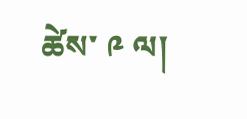ཚེས་ ༩ ལ།